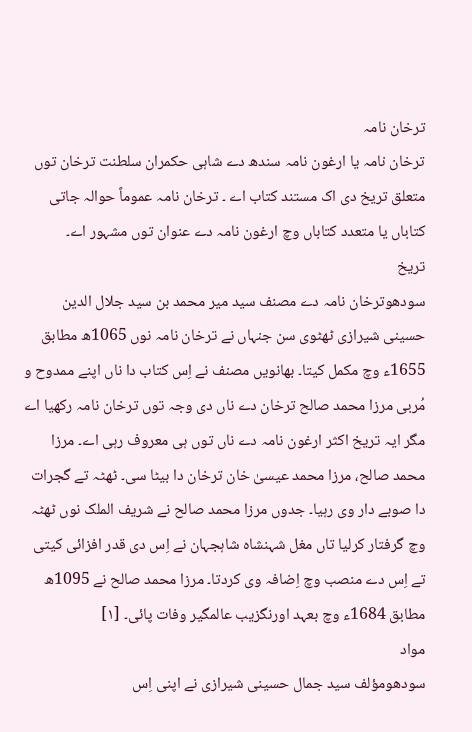ترخان نامہ
ترخان نامہ یا ارغون نامہ سندھ دے شاہی حکمران سلطنت ترخان توں متعلق تریخ دی اک مستند کتاب اے ۔ ترخان نامہ عموماً حوالہ جاتی کتاباں یا متعدد کتاباں وچ ارغون نامہ دے عنوان توں مشہور اے۔
تریخ
سودھوترخان نامہ دے مصنف سید میر محمد بن سید جلال الدین حسینی شیرازی ٹھٹوی سن جنہاں نے ترخان نامہ نوں 1065ھ مطابق 1655ء وچ مکمل کيتا۔ بھانويں مصنف نے اِس کتاب دا ناں اپنے ممدوح و مُربی مرزا محمد صالح ترخان دے ناں دی وجہ توں ترخان نامہ رکھیا اے مگر ایہ تریخ اکثر ارغون نامہ دے ناں توں ہی معروف رہی اے۔ مرزا محمد صالح، مرزا محمد عیسیٰ خان ترخان دا بیٹا سی۔ ٹھٹہ تے گجرات دا صوبے دار وی رہیا۔ جدوں مرزا محمد صالح نے شریف الملک نوں ٹھٹہ وچ گرفتار کرلیا تاں مغل شہنشاہ شاہجہان نے اِس دی قدر افزائی کیتی تے اِس دے منصب وچ اِضافہ وی کردتا۔ مرزا محمد صالح نے 1095ھ مطابق 1684ء وچ بعہد اورنگزیب عالمگیر وفات پائی۔ [۱]
مواد
سودھومؤلف سید جمال حسینی شیرازی نے اپنی اِس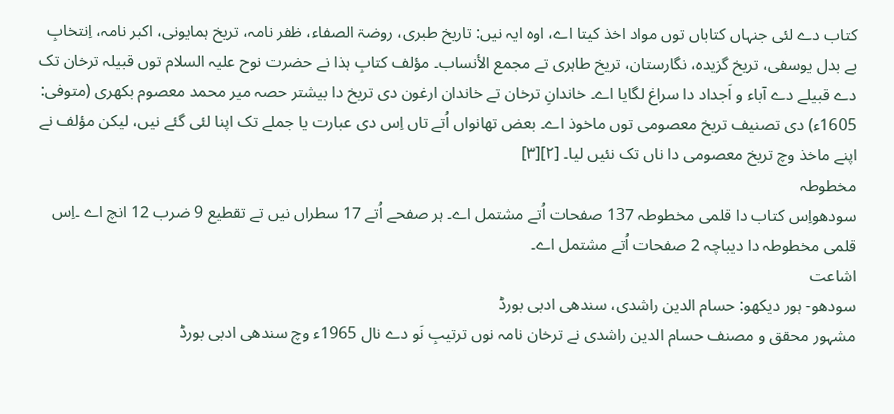کتاب دے لئی جنہاں کتاباں توں مواد اخذ کيتا اے، اوہ ایہ نيں: تاریخ طبری، روضۃ الصفاء، ظفر نامہ، تریخ ہمایونی، اکبر نامہ، اِنتخابِ بے بدل یوسفی، تریخ گزیدہ، نگارستان، تریخ طاہری تے مجمع الأنساب۔ مؤلف کتابِ ہذا نے حضرت نوح علیہ السلام توں قبیلہ ترخان تک دے قبیلے دے آباء و اَجداد دا سراغ لگایا اے۔ خاندانِ ترخان تے خاندان ارغون دی تریخ دا بیشتر حصہ میر محمد معصوم بکھری (متوفی: 1605ء) دی تصنیف تریخ معصومی توں ماخوذ اے۔ بعض تھانواں اُتے تاں اِس دی عبارت یا جملے تک اپنا لئی گئے نيں، لیکن مؤلف نے اپنے ماخذ وچ تریخ معصومی دا ناں تک نئيں لیا۔ [۲][۳]
مخطوطہ
سودھواِس کتاب دا قلمی مخطوطہ 137 صفحات اُتے مشتمل اے۔ ہر صفحے اُتے 17 سطراں نيں تے تقطیع 9 ضرب 12 انچ اے ۔اِس قلمی مخطوطہ دا دیباچہ 2 صفحات اُتے مشتمل اے۔
اشاعت
سودھو- ہور دیکھو: حسام الدین راشدی، سندھی ادبی بورڈ
مشہور محقق و مصنف حسام الدین راشدی نے ترخان نامہ نوں ترتیبِ نَو دے نال 1965ء وچ سندھی ادبی بورڈ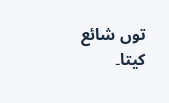توں شائع کيتا۔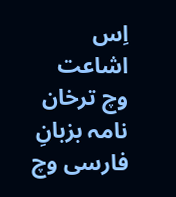اِس اشاعت وچ ترخان نامہ بزبانِ فارسی وچ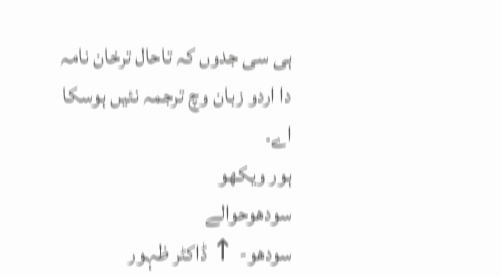ہی سی جدوں کہ تاحال ترخان نامہ دا اردو زبان وچ ترجمہ نئيں ہوسکا اے۔
ہور ویکھو
سودھوحوالے
سودھو- ↑ ڈاکٹر ظہور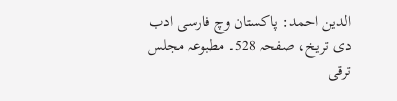الدین احمد: پاکستان وچ فارسی ادب دی تریخ، صفحہ 528۔ مطبوعہ مجلس ترقی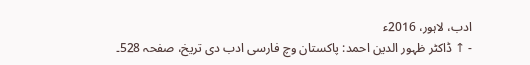ادب، لاہور، 2016ء
- ↑ ڈاکٹر ظہور الدین احمد: پاکستان وچ فارسی ادب دی تریخ، صفحہ 528۔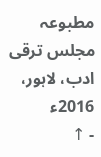مطبوعہ مجلس ترقی ادب، لاہور، 2016ء
- ↑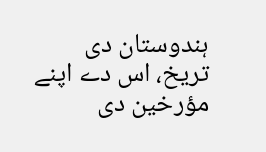ہندوستان دی تریخ، اس دے اپنے مؤرخین دی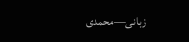زبانی—محمدی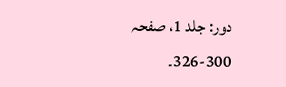دور: جلد 1، صفحہ 300-326۔